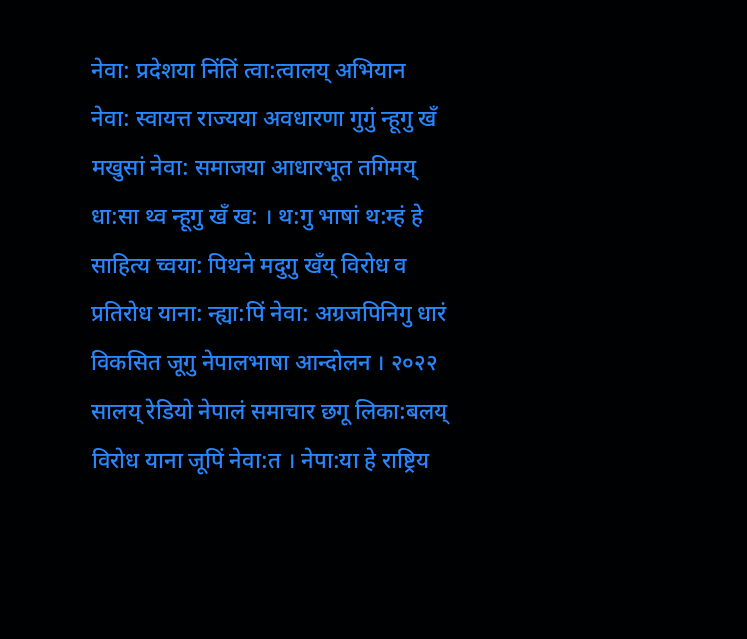नेवा: प्रदेशया निंतिं त्वा:त्वालय् अभियान
नेवा: स्वायत्त राज्यया अवधारणा गुगुं न्हूगु खँ मखुसां नेवा: समाजया आधारभूत तगिमय् धा:सा थ्व न्हूगु खँ ख: । थ:गु भाषां थ:म्हं हे साहित्य च्वया: पिथने मदुगु खँय् विरोध व प्रतिरोध याना: न्ह्या:पिं नेवा: अग्रजपिनिगु धारं विकसित जूगु नेपालभाषा आन्दोलन । २०२२ सालय् रेडियो नेपालं समाचार छगू लिका:बलय् विरोध याना जूपिं नेवा:त । नेपा:या हे राष्ट्रिय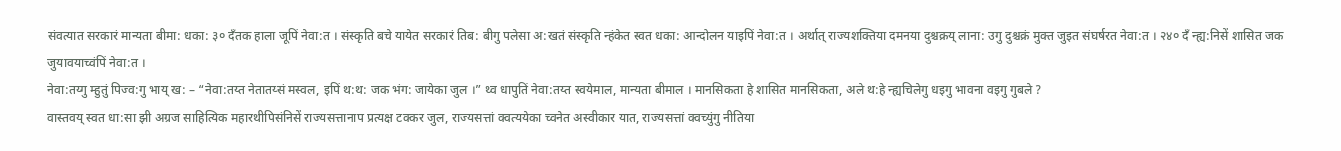संवत्यात सरकारं मान्यता बीमा: धका: ३० दँतक हाला जूपिं नेवा:त । संस्कृति बचे यायेत सरकारं तिब: बीगु पलेसा अ:खतं संस्कृति न्हंकेत स्वत धका: आन्दोलन याइपिं नेवा:त । अर्थात् राज्यशक्तिया दमनया दुश्चक्रय् लाना: उगु दुश्चक्रं मुक्त जुइत संघर्षरत नेवा:त । २४० दँ न्ह्य:निसें शासित जक जुयावयाच्वंपिं नेवा:त ।
नेवा:तय्गु म्हुतुं पिज्व:गु भाय् ख: – “नेवा:तय्त नेतातय्सं मस्वल, इपिं थ:थ: जक भंग: जायेका जुल ।” थ्व धापुतिं नेवा:तय्त स्वयेमाल, मान्यता बीमाल । मानसिकता हे शासित मानसिकता, अले थ:हे न्ह्यचिलेगु धइगु भावना वइगु गुबले ?
वास्तवय् स्वत धा:सा झी अग्रज साहित्यिक महारथीपिसंनिसें राज्यसत्तानाप प्रत्यक्ष टक्कर जुल, राज्यसत्तां क्वत्ययेका च्वनेत अस्वीकार यात, राज्यसत्तां क्वच्युंगु नीतिया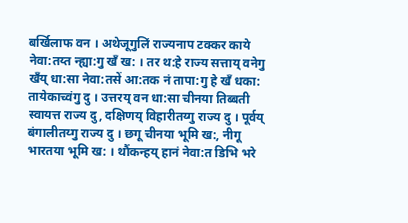बर्खिलाफ वन । अथेजूगुलिं राज्यनाप टक्कर काये नेवा:तय्त न्ह्या:गु खँ ख: । तर थ:हे राज्य सत्ताय् वनेगु खँय् धा:सा नेवा:तसें आ:तक नं तापा:गु हे खँ धका: तायेकाच्वंगु दु । उत्तरय् वन धा:सा चीनया तिब्बती स्वायत्त राज्य दु, दक्षिणय् विहारीतय्गु राज्य दु । पूर्वय् बंगालीतय्गु राज्य दु । छगू चीनया भूमि ख:, नीगू भारतया भूमि ख: । थौंकन्हय् हानं नेवा:त डिभि भरे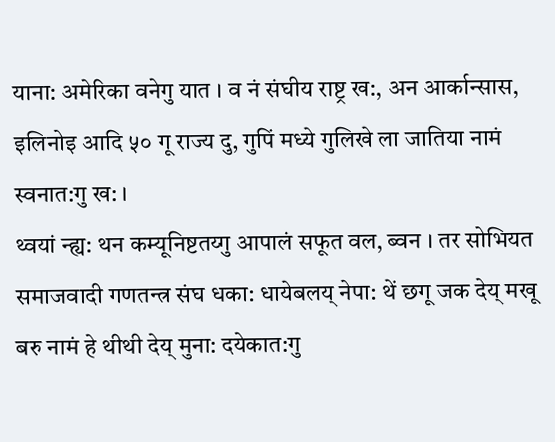याना: अमेरिका वनेगु यात । व नं संघीय राष्ट्र ख:, अन आर्कान्सास, इलिनोइ आदि ५० गू राज्य दु, गुपिं मध्ये गुलिखे ला जातिया नामं स्वनात:गु ख: ।
थ्वयां न्ह्य: थन कम्यूनिष्टतय्गु आपालं सफूत वल, ब्वन । तर सोभियत समाजवादी गणतन्त्र संघ धका: धायेबलय् नेपा: थें छगू जक देय् मखू बरु नामं हे थीथी देय् मुना: दयेकात:गु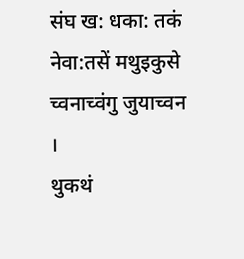संघ ख: धका: तकं नेवा:तसें मथुइकुसे च्वनाच्वंगु जुयाच्वन ।
थुकथं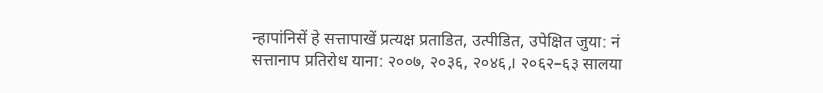न्हापांनिसें हे सत्तापाखें प्रत्यक्ष प्रताडित, उत्पीडित, उपेक्षित जुया: नं सत्तानाप प्रतिरोध याना: २००७, २०३६, २०४६,। २०६२–६३ सालया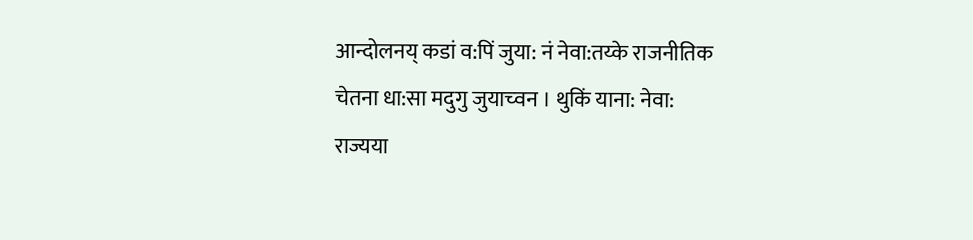आन्दोलनय् कडां व:पिं जुया: नं नेवा:तय्के राजनीतिक चेतना धा:सा मदुगु जुयाच्वन । थुकिं याना: नेवा: राज्यया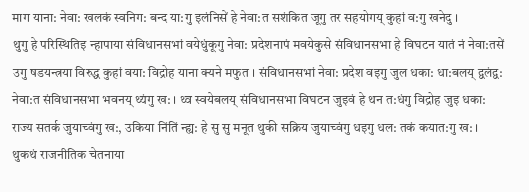माग याना: नेवा: खलकं स्वनिग: बन्द या:गु इलंनिसें हे नेवा:त सशंकित जूगु तर सहयोगय् कुहां व:गु खनेदु ।
थुगु हे परिस्थितिइ न्हापाया संविधानसभां वयेधुंकूगु नेवा: प्रदेशनापं मवयेकुसे संविधानसभा हे विघटन यातं नं नेवा:तसें उगु षडयन्त्रया विरुद्ध कुहां वया: विद्रोह याना क्यने मफुत । संविधानसभां नेवा: प्रदेश वइगु जुल धका: धा:बलय् द्वलंद्व: नेवा:त संविधानसभा भवनय् थ्यंगु ख: । थ्व स्वयेबलय् संविधानसभा विघटन जुइवं हे थन त:धंगु विद्रोह जुइ धका: राज्य सतर्क जुयाच्वंगु ख:, उकिया निंतिं न्ह्य: हे सु सु मनूत थुकी सक्रिय जुयाच्वंगु धइगु धल: तकं कयात:गु ख: ।
थुकथं राजनीतिक चेतनाया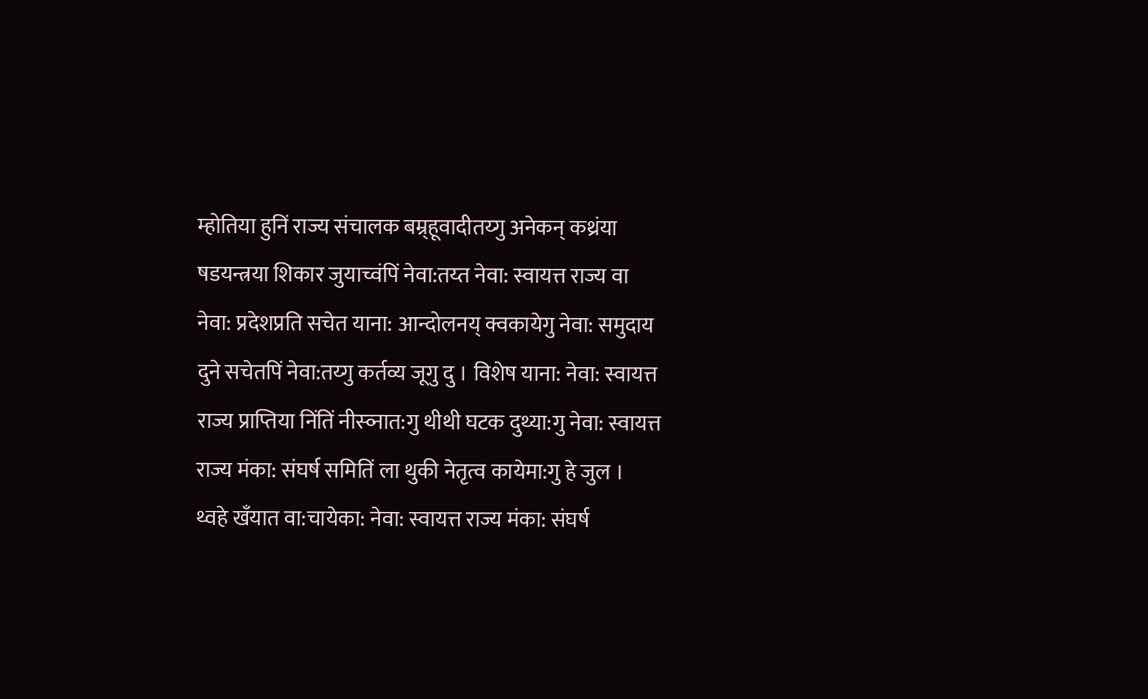म्होतिया हुनिं राज्य संचालक बम्र्हूवादीतय्गु अनेकन् कथ्रंया षडयन्त्रया शिकार जुयाच्वंपिं नेवा:तय्त नेवा: स्वायत्त राज्य वा नेवा: प्रदेशप्रति सचेत याना: आन्दोलनय् क्वकायेगु नेवा: समुदाय दुने सचेतपिं नेवा:तय्गु कर्तव्य जूगु दु । विशेष याना: नेवा: स्वायत्त राज्य प्राप्तिया निंतिं नीस्व्नात:गु थीथी घटक दुथ्या:गु नेवा: स्वायत्त राज्य मंका: संघर्ष समितिं ला थुकी नेतृत्व कायेमा:गु हे जुल ।
थ्वहे खँयात वा:चायेका: नेवा: स्वायत्त राज्य मंका: संघर्ष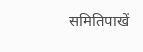समितिपाखें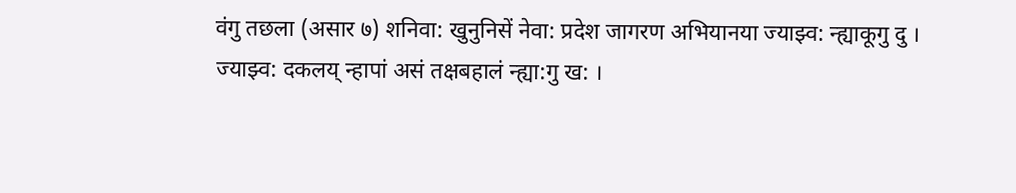वंगु तछला (असार ७) शनिवा: खुनुनिसें नेवा: प्रदेश जागरण अभियानया ज्याझ्व: न्ह्याकूगु दु ।
ज्याझ्व: दकलय् न्हापां असं तक्षबहालं न्ह्या:गु ख: ।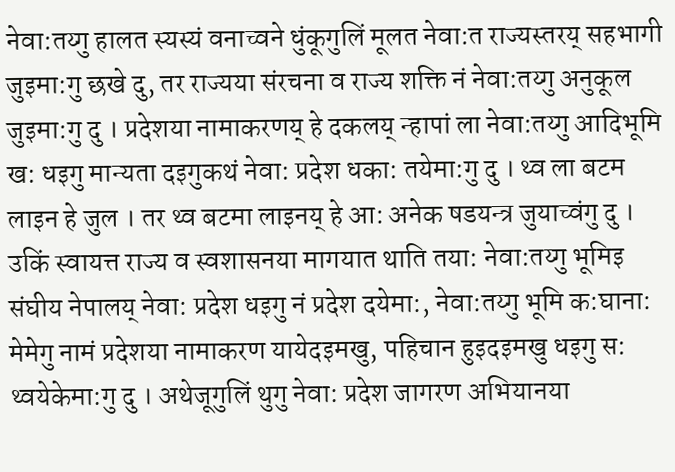नेवा:तय्गु हालत स्यस्यं वनाच्वने धुंकूगुलिं मूलत नेवा:त राज्यस्तरय् सहभागी जुइमा:गु छखे दु, तर राज्यया संरचना व राज्य शक्ति नं नेवा:तय्गु अनुकूल जुइमा:गु दु । प्रदेशया नामाकरणय् हे दकलय् न्हापां ला नेवा:तय्गु आदिभूमि ख: धइगु मान्यता दइगुकथं नेवा: प्रदेश धका: तयेमा:गु दु । थ्व ला बटम लाइन हे जुल । तर थ्व बटमा लाइनय् हे आ: अनेक षडयन्त्र जुयाच्वंगु दु । उकिं स्वायत्त राज्य व स्वशासनया मागयात थाति तया: नेवा:तय्गु भूमिइ संघीय नेपालय् नेवा: प्रदेश धइगु नं प्रदेश दयेमा:, नेवा:तय्गु भूमि क:घाना: मेमेगु नामं प्रदेशया नामाकरण यायेदइमखु, पहिचान हुइदइमखु धइगु स: थ्वयेकेमा:गु दु । अथेजूगुलिं थुगु नेवा: प्रदेश जागरण अभियानया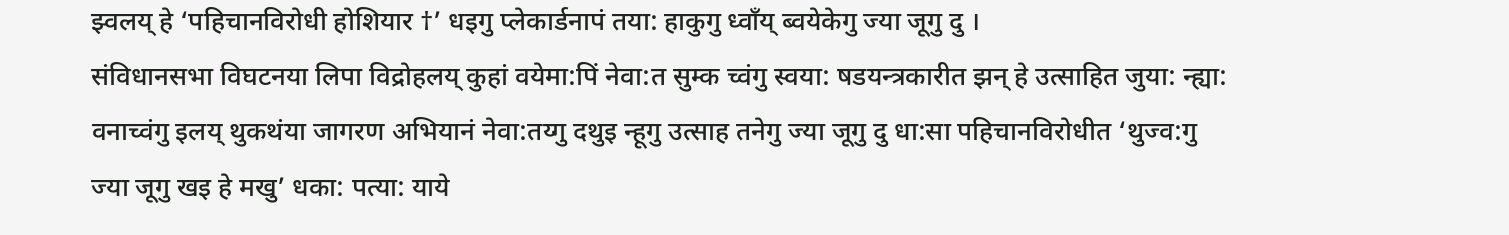झ्वलय् हे ‘पहिचानविरोधी होशियार †’ धइगु प्लेकार्डनापं तया: हाकुगु ध्वाँय् ब्वयेकेगु ज्या जूगु दु ।
संविधानसभा विघटनया लिपा विद्रोहलय् कुहां वयेमा:पिं नेवा:त सुम्क च्वंगु स्वया: षडयन्त्रकारीत झन् हे उत्साहित जुया: न्ह्या: वनाच्वंगु इलय् थुकथंया जागरण अभियानं नेवा:तय्गु दथुइ न्हूगु उत्साह तनेगु ज्या जूगु दु धा:सा पहिचानविरोधीत ‘थुज्व:गु ज्या जूगु खइ हे मखु’ धका: पत्या: याये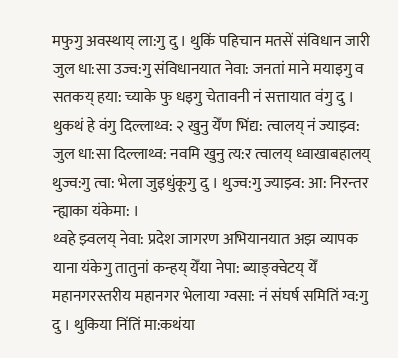मफुगु अवस्थाय् ला:गु दु । थुकिं पहिचान मतसें संविधान जारी जुल धा:सा उज्व:गु संविधानयात नेवा: जनतां माने मयाइगु व सतकय् हया: च्याके फु धइगु चेतावनी नं सत्तायात वंगु दु ।
थुकथं हे वंगु दिल्लाथ्व: २ खुनु येँण भिंद्य: त्वालय् नं ज्याझ्व: जुल धा:सा दिल्लाथ्व: नवमि खुनु त्य:र त्वालय् ध्वाखाबहालय् थुज्व:गु त्वा: भेला जुइधुंकूगु दु । थुज्व:गु ज्याझ्व: आ: निरन्तर न्ह्याका यंकेमा: ।
थ्वहे झ्वलय् नेवा: प्रदेश जागरण अभियानयात अझ व्यापक याना यंकेगु तातुनां कन्हय् येँया नेपा: ब्याङ्क्वेटय् येँ महानगरस्तरीय महानगर भेलाया ग्वसा: नं संघर्ष समितिं ग्व:गु दु । थुकिया निंतिं मा:कथंया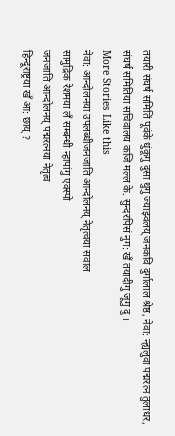तयारी संघर्ष समितिं पूवंके धुंकूगु दुसा थुगु ज्याझ्वलय् जनकवि दुर्गालाल श्रेष्ठ, नेवा: न्ह्यलुवा पद्मरत्न तुलाधर, संघर्ष समितिया सचिवालय कजि मल्ल के. सुन्दरपिसं नुग: खँ तयादीगु जूगु दु ।
More Stories Like this
नेवा: आन्दोलनया उपलब्धीजनजाति आन्दोलनय् नेतृत्वया सवाल
सामुद्रिक रेशमया लँ सम्बन्धी न्हापांगु एक्स्पो
जनजाति आन्दोलनय् पद्मरत्नया नेतृत्व
हिन्दूराष्ट्रया खँ आ: छाय् ?